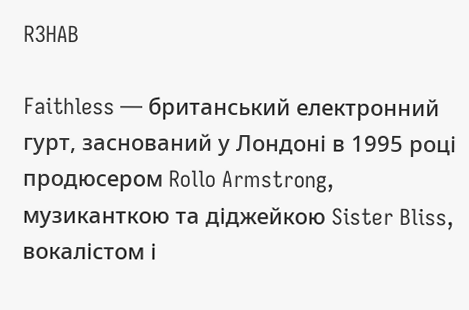R3HAB

Faithless — британський електронний гурт, заснований у Лондоні в 1995 році продюсером Rollo Armstrong, музиканткою та діджейкою Sister Bliss, вокалістом і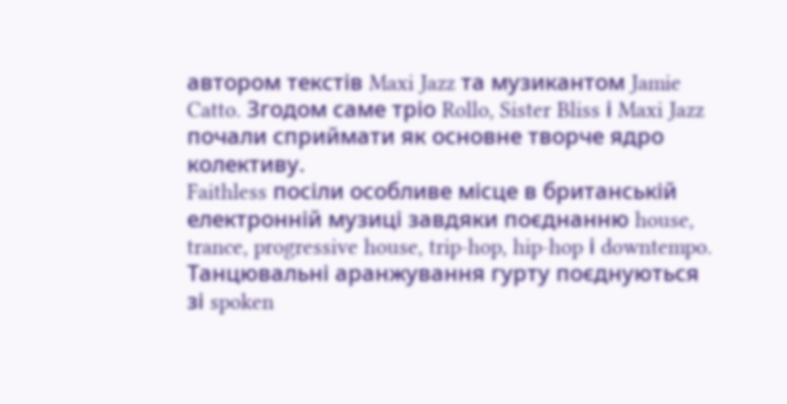автором текстів Maxi Jazz та музикантом Jamie Catto. Згодом саме тріо Rollo, Sister Bliss і Maxi Jazz почали сприймати як основне творче ядро колективу.
Faithless посіли особливе місце в британській електронній музиці завдяки поєднанню house, trance, progressive house, trip-hop, hip-hop і downtempo. Танцювальні аранжування гурту поєднуються зі spoken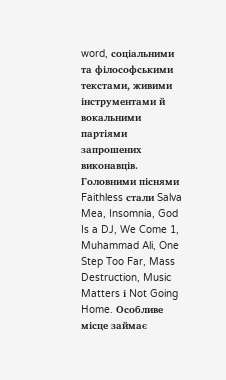word, соціальними та філософськими текстами, живими інструментами й вокальними партіями запрошених виконавців.
Головними піснями Faithless стали Salva Mea, Insomnia, God Is a DJ, We Come 1, Muhammad Ali, One Step Too Far, Mass Destruction, Music Matters і Not Going Home. Особливе місце займає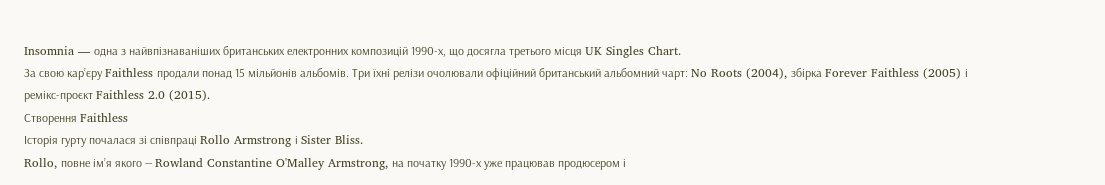Insomnia — одна з найвпізнаваніших британських електронних композицій 1990-х, що досягла третього місця UK Singles Chart.
За свою кар’єру Faithless продали понад 15 мільйонів альбомів. Три їхні релізи очолювали офіційний британський альбомний чарт: No Roots (2004), збірка Forever Faithless (2005) і ремікс-проєкт Faithless 2.0 (2015).
Створення Faithless
Історія гурту почалася зі співпраці Rollo Armstrong і Sister Bliss.
Rollo, повне ім’я якого — Rowland Constantine O'Malley Armstrong, на початку 1990-х уже працював продюсером і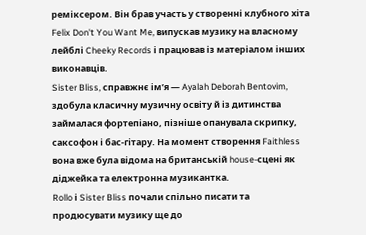реміксером. Він брав участь у створенні клубного хіта Felix Don't You Want Me, випускав музику на власному лейблі Cheeky Records і працював із матеріалом інших виконавців.
Sister Bliss, справжнє ім’я — Ayalah Deborah Bentovim, здобула класичну музичну освіту й із дитинства займалася фортепіано, пізніше опанувала скрипку, саксофон і бас-гітару. На момент створення Faithless вона вже була відома на британській house-сцені як діджейка та електронна музикантка.
Rollo і Sister Bliss почали спільно писати та продюсувати музику ще до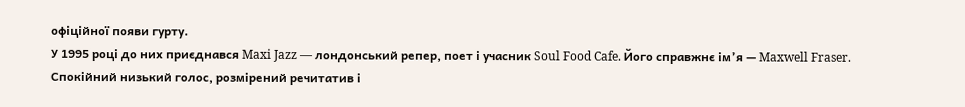офіційної появи гурту.
У 1995 році до них приєднався Maxi Jazz — лондонський репер, поет і учасник Soul Food Cafe. Його справжнє ім’я — Maxwell Fraser. Спокійний низький голос, розмірений речитатив і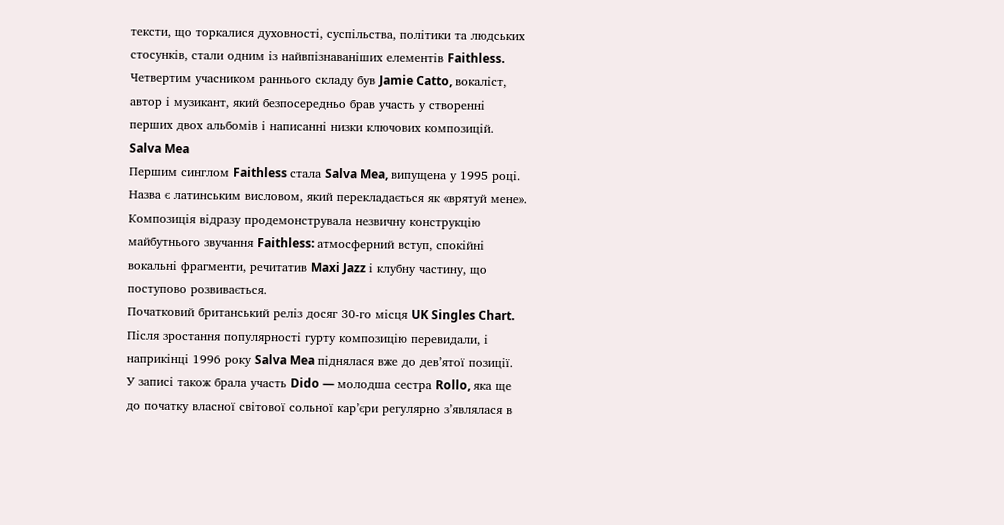тексти, що торкалися духовності, суспільства, політики та людських стосунків, стали одним із найвпізнаваніших елементів Faithless.
Четвертим учасником раннього складу був Jamie Catto, вокаліст, автор і музикант, який безпосередньо брав участь у створенні перших двох альбомів і написанні низки ключових композицій.
Salva Mea
Першим синглом Faithless стала Salva Mea, випущена у 1995 році.
Назва є латинським висловом, який перекладається як «врятуй мене». Композиція відразу продемонструвала незвичну конструкцію майбутнього звучання Faithless: атмосферний вступ, спокійні вокальні фрагменти, речитатив Maxi Jazz і клубну частину, що поступово розвивається.
Початковий британський реліз досяг 30-го місця UK Singles Chart. Після зростання популярності гурту композицію перевидали, і наприкінці 1996 року Salva Mea піднялася вже до дев’ятої позиції.
У записі також брала участь Dido — молодша сестра Rollo, яка ще до початку власної світової сольної кар’єри регулярно з’являлася в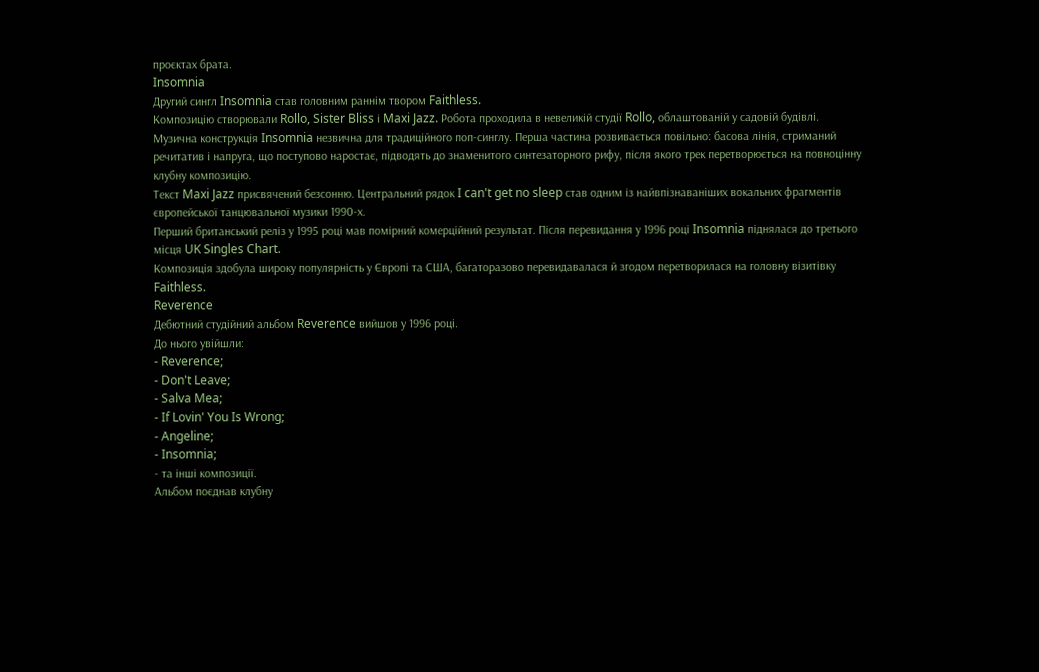проєктах брата.
Insomnia
Другий сингл Insomnia став головним раннім твором Faithless.
Композицію створювали Rollo, Sister Bliss і Maxi Jazz. Робота проходила в невеликій студії Rollo, облаштованій у садовій будівлі.
Музична конструкція Insomnia незвична для традиційного поп-синглу. Перша частина розвивається повільно: басова лінія, стриманий речитатив і напруга, що поступово наростає, підводять до знаменитого синтезаторного рифу, після якого трек перетворюється на повноцінну клубну композицію.
Текст Maxi Jazz присвячений безсонню. Центральний рядок I can't get no sleep став одним із найвпізнаваніших вокальних фрагментів європейської танцювальної музики 1990-х.
Перший британський реліз у 1995 році мав помірний комерційний результат. Після перевидання у 1996 році Insomnia піднялася до третього місця UK Singles Chart.
Композиція здобула широку популярність у Європі та США, багаторазово перевидавалася й згодом перетворилася на головну візитівку Faithless.
Reverence
Дебютний студійний альбом Reverence вийшов у 1996 році.
До нього увійшли:
- Reverence;
- Don't Leave;
- Salva Mea;
- If Lovin' You Is Wrong;
- Angeline;
- Insomnia;
- та інші композиції.
Альбом поєднав клубну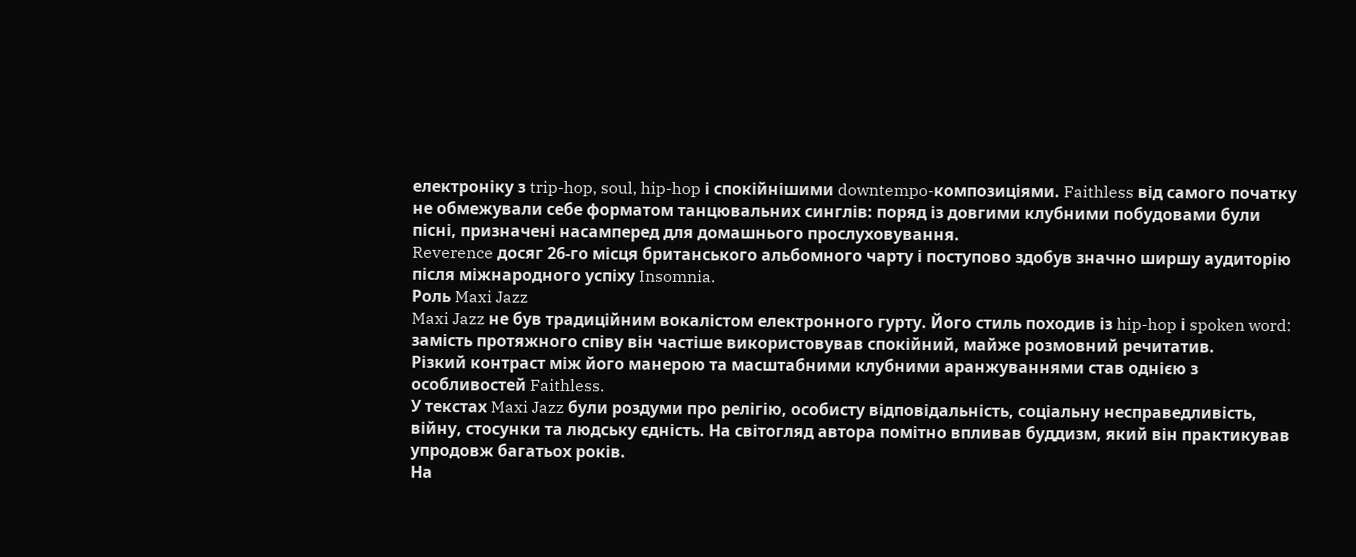електроніку з trip-hop, soul, hip-hop і спокійнішими downtempo-композиціями. Faithless від самого початку не обмежували себе форматом танцювальних синглів: поряд із довгими клубними побудовами були пісні, призначені насамперед для домашнього прослуховування.
Reverence досяг 26-го місця британського альбомного чарту і поступово здобув значно ширшу аудиторію після міжнародного успіху Insomnia.
Роль Maxi Jazz
Maxi Jazz не був традиційним вокалістом електронного гурту. Його стиль походив із hip-hop і spoken word: замість протяжного співу він частіше використовував спокійний, майже розмовний речитатив.
Різкий контраст між його манерою та масштабними клубними аранжуваннями став однією з особливостей Faithless.
У текстах Maxi Jazz були роздуми про релігію, особисту відповідальність, соціальну несправедливість, війну, стосунки та людську єдність. На світогляд автора помітно впливав буддизм, який він практикував упродовж багатьох років.
На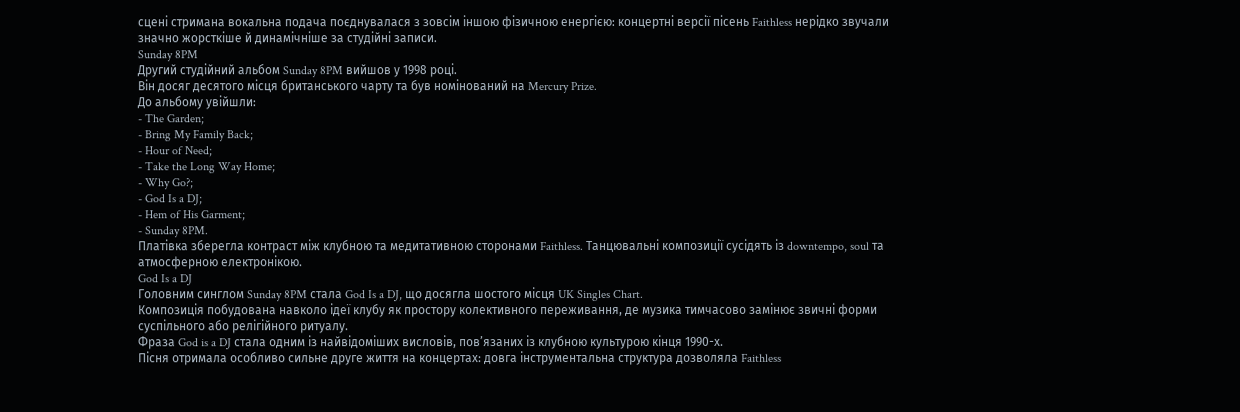сцені стримана вокальна подача поєднувалася з зовсім іншою фізичною енергією: концертні версії пісень Faithless нерідко звучали значно жорсткіше й динамічніше за студійні записи.
Sunday 8PM
Другий студійний альбом Sunday 8PM вийшов у 1998 році.
Він досяг десятого місця британського чарту та був номінований на Mercury Prize.
До альбому увійшли:
- The Garden;
- Bring My Family Back;
- Hour of Need;
- Take the Long Way Home;
- Why Go?;
- God Is a DJ;
- Hem of His Garment;
- Sunday 8PM.
Платівка зберегла контраст між клубною та медитативною сторонами Faithless. Танцювальні композиції сусідять із downtempo, soul та атмосферною електронікою.
God Is a DJ
Головним синглом Sunday 8PM стала God Is a DJ, що досягла шостого місця UK Singles Chart.
Композиція побудована навколо ідеї клубу як простору колективного переживання, де музика тимчасово замінює звичні форми суспільного або релігійного ритуалу.
Фраза God is a DJ стала одним із найвідоміших висловів, пов’язаних із клубною культурою кінця 1990-х.
Пісня отримала особливо сильне друге життя на концертах: довга інструментальна структура дозволяла Faithless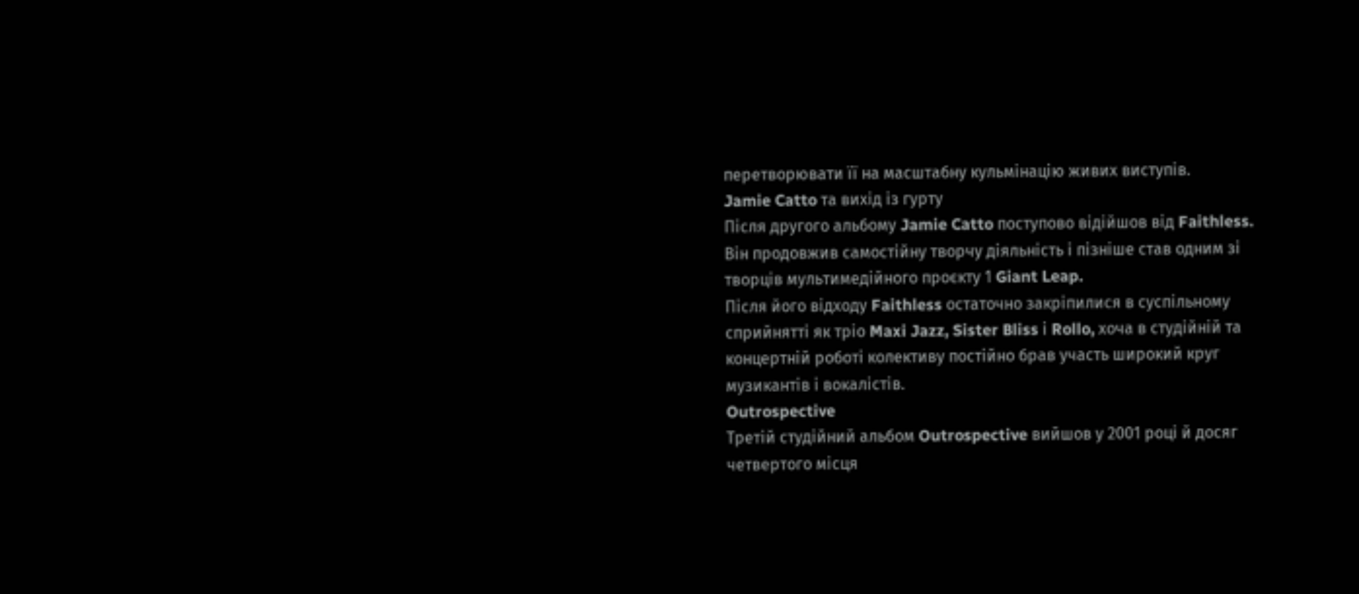перетворювати її на масштабну кульмінацію живих виступів.
Jamie Catto та вихід із гурту
Після другого альбому Jamie Catto поступово відійшов від Faithless.
Він продовжив самостійну творчу діяльність і пізніше став одним зі творців мультимедійного проєкту 1 Giant Leap.
Після його відходу Faithless остаточно закріпилися в суспільному сприйнятті як тріо Maxi Jazz, Sister Bliss і Rollo, хоча в студійній та концертній роботі колективу постійно брав участь широкий круг музикантів і вокалістів.
Outrospective
Третій студійний альбом Outrospective вийшов у 2001 році й досяг четвертого місця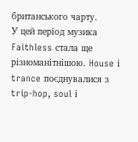британського чарту.
У цей період музика Faithless стала ще різноманітнішою. House і trance поєднувалися з trip-hop, soul і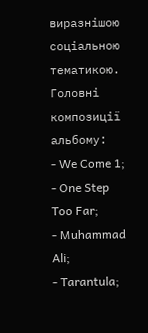виразнішою соціальною тематикою.
Головні композиції альбому:
- We Come 1;
- One Step Too Far;
- Muhammad Ali;
- Tarantula;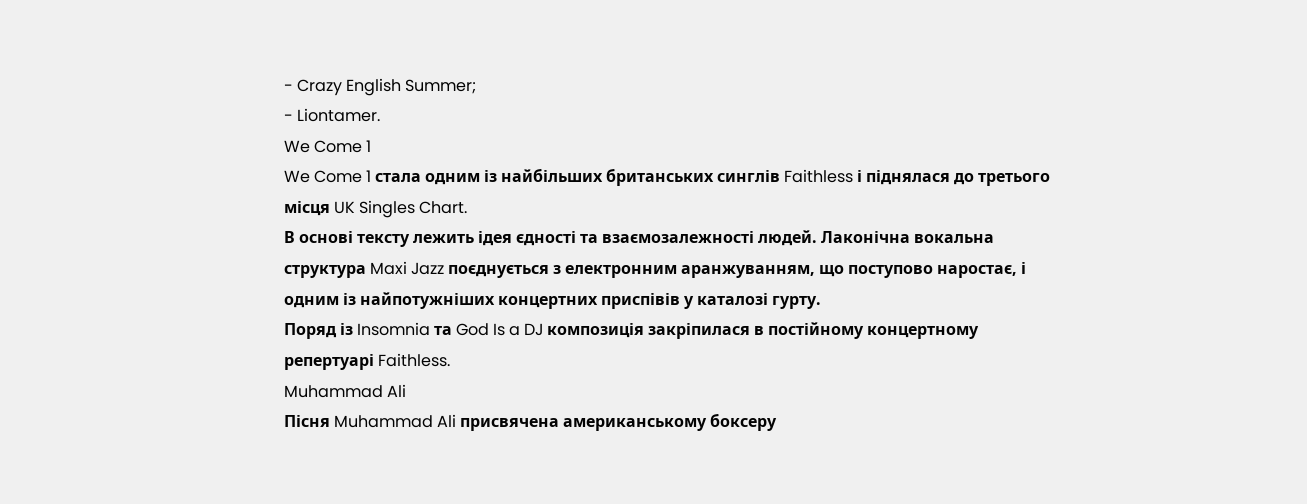- Crazy English Summer;
- Liontamer.
We Come 1
We Come 1 стала одним із найбільших британських синглів Faithless і піднялася до третього місця UK Singles Chart.
В основі тексту лежить ідея єдності та взаємозалежності людей. Лаконічна вокальна структура Maxi Jazz поєднується з електронним аранжуванням, що поступово наростає, і одним із найпотужніших концертних приспівів у каталозі гурту.
Поряд із Insomnia та God Is a DJ композиція закріпилася в постійному концертному репертуарі Faithless.
Muhammad Ali
Пісня Muhammad Ali присвячена американському боксеру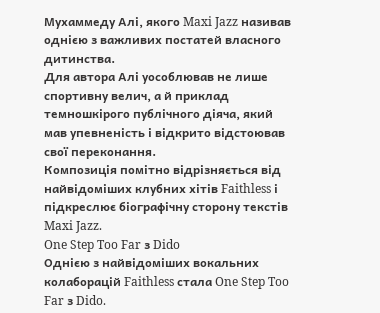Мухаммеду Алі, якого Maxi Jazz називав однією з важливих постатей власного дитинства.
Для автора Алі уособлював не лише спортивну велич, а й приклад темношкірого публічного діяча, який мав упевненість і відкрито відстоював свої переконання.
Композиція помітно відрізняється від найвідоміших клубних хітів Faithless і підкреслює біографічну сторону текстів Maxi Jazz.
One Step Too Far з Dido
Однією з найвідоміших вокальних колаборацій Faithless стала One Step Too Far з Dido.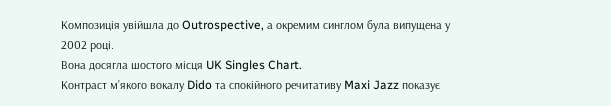Композиція увійшла до Outrospective, а окремим синглом була випущена у 2002 році.
Вона досягла шостого місця UK Singles Chart.
Контраст м’якого вокалу Dido та спокійного речитативу Maxi Jazz показує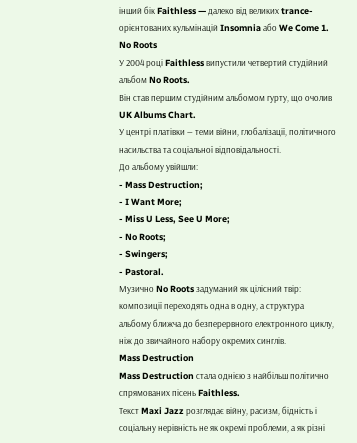інший бік Faithless — далеко від великих trance-орієнтованих кульмінацій Insomnia або We Come 1.
No Roots
У 2004 році Faithless випустили четвертий студійний альбом No Roots.
Він став першим студійним альбомом гурту, що очолив UK Albums Chart.
У центрі платівки — теми війни, глобалізації, політичного насильства та соціальної відповідальності.
До альбому увійшли:
- Mass Destruction;
- I Want More;
- Miss U Less, See U More;
- No Roots;
- Swingers;
- Pastoral.
Музично No Roots задуманий як цілісний твір: композиції переходять одна в одну, а структура альбому ближча до безперервного електронного циклу, ніж до звичайного набору окремих синглів.
Mass Destruction
Mass Destruction стала однією з найбільш політично спрямованих пісень Faithless.
Текст Maxi Jazz розглядає війну, расизм, бідність і соціальну нерівність не як окремі проблеми, а як різні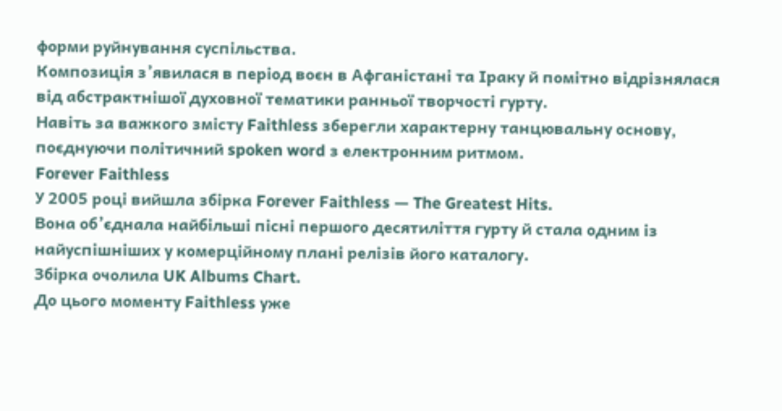форми руйнування суспільства.
Композиція з’явилася в період воєн в Афганістані та Іраку й помітно відрізнялася від абстрактнішої духовної тематики ранньої творчості гурту.
Навіть за важкого змісту Faithless зберегли характерну танцювальну основу, поєднуючи політичний spoken word з електронним ритмом.
Forever Faithless
У 2005 році вийшла збірка Forever Faithless — The Greatest Hits.
Вона об’єднала найбільші пісні першого десятиліття гурту й стала одним із найуспішніших у комерційному плані релізів його каталогу.
Збірка очолила UK Albums Chart.
До цього моменту Faithless уже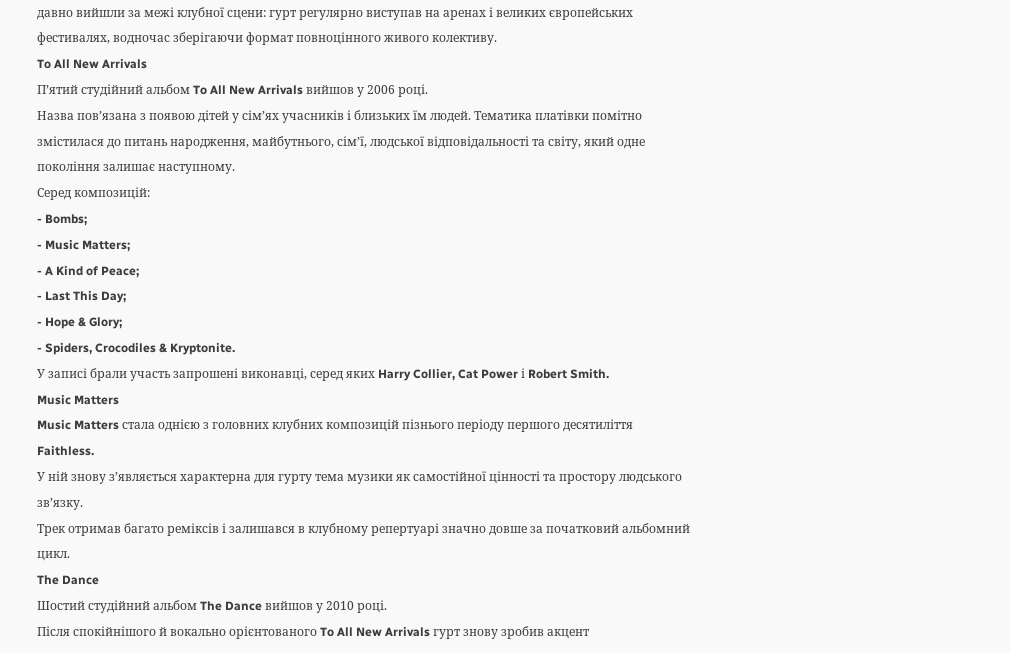давно вийшли за межі клубної сцени: гурт регулярно виступав на аренах і великих європейських фестивалях, водночас зберігаючи формат повноцінного живого колективу.
To All New Arrivals
П’ятий студійний альбом To All New Arrivals вийшов у 2006 році.
Назва пов’язана з появою дітей у сім’ях учасників і близьких їм людей. Тематика платівки помітно змістилася до питань народження, майбутнього, сім’ї, людської відповідальності та світу, який одне покоління залишає наступному.
Серед композицій:
- Bombs;
- Music Matters;
- A Kind of Peace;
- Last This Day;
- Hope & Glory;
- Spiders, Crocodiles & Kryptonite.
У записі брали участь запрошені виконавці, серед яких Harry Collier, Cat Power і Robert Smith.
Music Matters
Music Matters стала однією з головних клубних композицій пізнього періоду першого десятиліття Faithless.
У ній знову з’являється характерна для гурту тема музики як самостійної цінності та простору людського зв’язку.
Трек отримав багато реміксів і залишався в клубному репертуарі значно довше за початковий альбомний цикл.
The Dance
Шостий студійний альбом The Dance вийшов у 2010 році.
Після спокійнішого й вокально орієнтованого To All New Arrivals гурт знову зробив акцент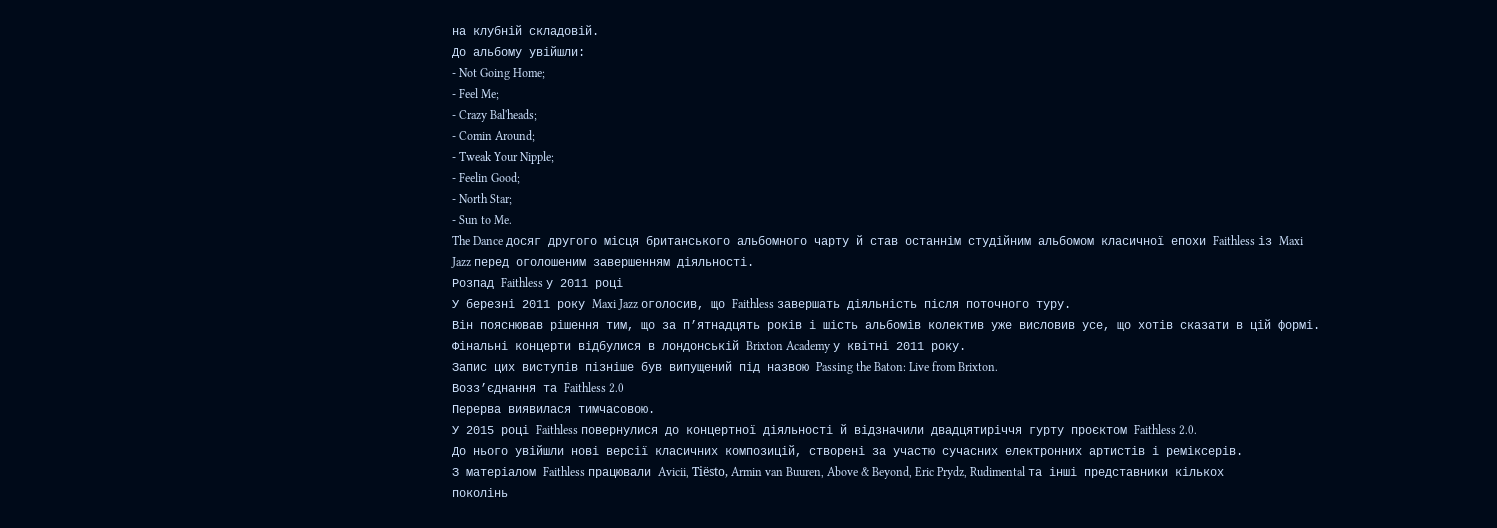на клубній складовій.
До альбому увійшли:
- Not Going Home;
- Feel Me;
- Crazy Bal'heads;
- Comin Around;
- Tweak Your Nipple;
- Feelin Good;
- North Star;
- Sun to Me.
The Dance досяг другого місця британського альбомного чарту й став останнім студійним альбомом класичної епохи Faithless із Maxi Jazz перед оголошеним завершенням діяльності.
Розпад Faithless у 2011 році
У березні 2011 року Maxi Jazz оголосив, що Faithless завершать діяльність після поточного туру.
Він пояснював рішення тим, що за п’ятнадцять років і шість альбомів колектив уже висловив усе, що хотів сказати в цій формі.
Фінальні концерти відбулися в лондонській Brixton Academy у квітні 2011 року.
Запис цих виступів пізніше був випущений під назвою Passing the Baton: Live from Brixton.
Возз’єднання та Faithless 2.0
Перерва виявилася тимчасовою.
У 2015 році Faithless повернулися до концертної діяльності й відзначили двадцятиріччя гурту проєктом Faithless 2.0.
До нього увійшли нові версії класичних композицій, створені за участю сучасних електронних артистів і реміксерів.
З матеріалом Faithless працювали Avicii, Tiësto, Armin van Buuren, Above & Beyond, Eric Prydz, Rudimental та інші представники кількох поколінь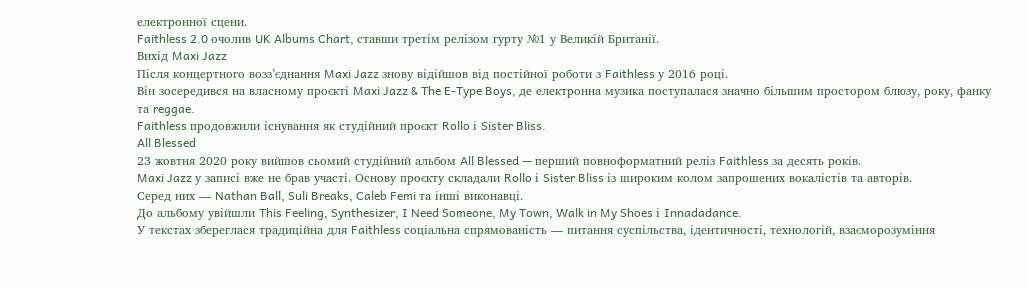електронної сцени.
Faithless 2.0 очолив UK Albums Chart, ставши третім релізом гурту №1 у Великій Британії.
Вихід Maxi Jazz
Після концертного возз’єднання Maxi Jazz знову відійшов від постійної роботи з Faithless у 2016 році.
Він зосередився на власному проєкті Maxi Jazz & The E-Type Boys, де електронна музика поступалася значно більшим простором блюзу, року, фанку та reggae.
Faithless продовжили існування як студійний проєкт Rollo і Sister Bliss.
All Blessed
23 жовтня 2020 року вийшов сьомий студійний альбом All Blessed — перший повноформатний реліз Faithless за десять років.
Maxi Jazz у записі вже не брав участі. Основу проєкту складали Rollo і Sister Bliss із широким колом запрошених вокалістів та авторів.
Серед них — Nathan Ball, Suli Breaks, Caleb Femi та інші виконавці.
До альбому увійшли This Feeling, Synthesizer, I Need Someone, My Town, Walk in My Shoes і Innadadance.
У текстах збереглася традиційна для Faithless соціальна спрямованість — питання суспільства, ідентичності, технологій, взаєморозуміння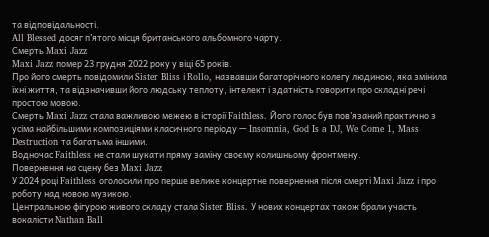та відповідальності.
All Blessed досяг п’ятого місця британського альбомного чарту.
Смерть Maxi Jazz
Maxi Jazz помер 23 грудня 2022 року у віці 65 років.
Про його смерть повідомили Sister Bliss і Rollo, назвавши багаторічного колегу людиною, яка змінила їхні життя, та відзначивши його людську теплоту, інтелект і здатність говорити про складні речі простою мовою.
Смерть Maxi Jazz стала важливою межею в історії Faithless. Його голос був пов’язаний практично з усіма найбільшими композиціями класичного періоду — Insomnia, God Is a DJ, We Come 1, Mass Destruction та багатьма іншими.
Водночас Faithless не стали шукати пряму заміну своєму колишньому фронтмену.
Повернення на сцену без Maxi Jazz
У 2024 році Faithless оголосили про перше велике концертне повернення після смерті Maxi Jazz і про роботу над новою музикою.
Центральною фігурою живого складу стала Sister Bliss. У нових концертах також брали участь вокалісти Nathan Ball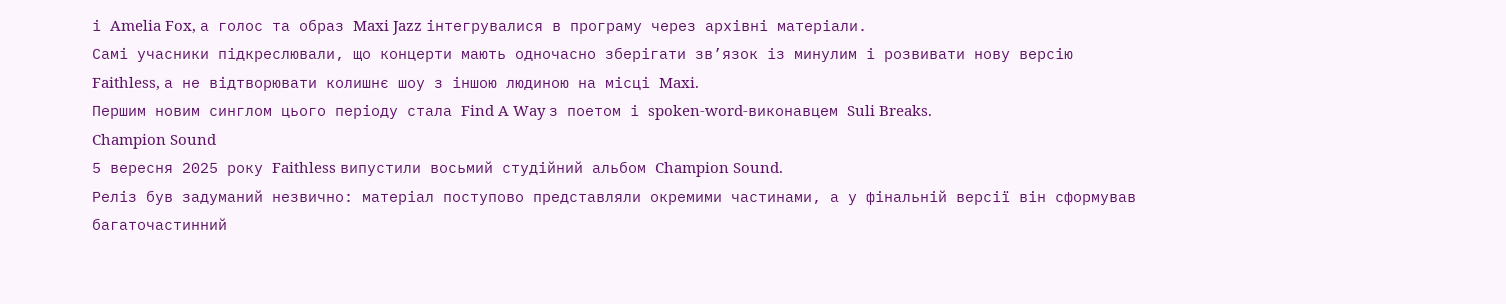і Amelia Fox, а голос та образ Maxi Jazz інтегрувалися в програму через архівні матеріали.
Самі учасники підкреслювали, що концерти мають одночасно зберігати зв’язок із минулим і розвивати нову версію Faithless, а не відтворювати колишнє шоу з іншою людиною на місці Maxi.
Першим новим синглом цього періоду стала Find A Way з поетом і spoken-word-виконавцем Suli Breaks.
Champion Sound
5 вересня 2025 року Faithless випустили восьмий студійний альбом Champion Sound.
Реліз був задуманий незвично: матеріал поступово представляли окремими частинами, а у фінальній версії він сформував багаточастинний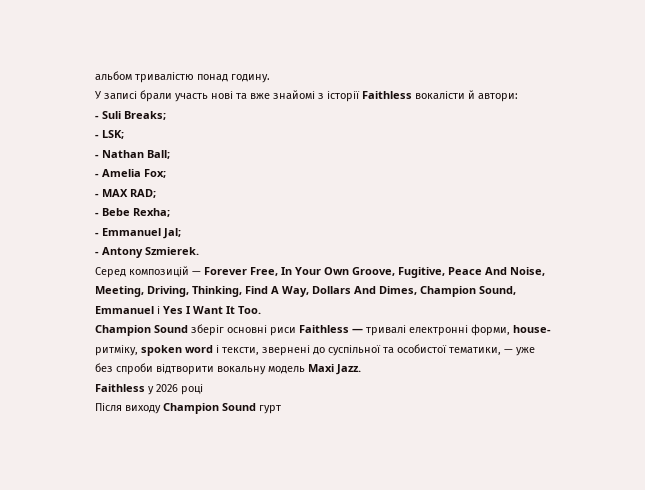альбом тривалістю понад годину.
У записі брали участь нові та вже знайомі з історії Faithless вокалісти й автори:
- Suli Breaks;
- LSK;
- Nathan Ball;
- Amelia Fox;
- MAX RAD;
- Bebe Rexha;
- Emmanuel Jal;
- Antony Szmierek.
Серед композицій — Forever Free, In Your Own Groove, Fugitive, Peace And Noise, Meeting, Driving, Thinking, Find A Way, Dollars And Dimes, Champion Sound, Emmanuel і Yes I Want It Too.
Champion Sound зберіг основні риси Faithless — тривалі електронні форми, house-ритміку, spoken word і тексти, звернені до суспільної та особистої тематики, — уже без спроби відтворити вокальну модель Maxi Jazz.
Faithless у 2026 році
Після виходу Champion Sound гурт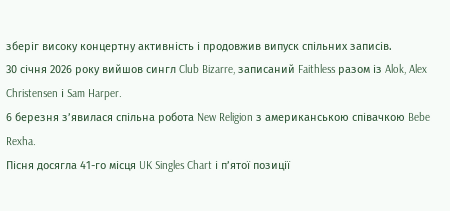зберіг високу концертну активність і продовжив випуск спільних записів.
30 січня 2026 року вийшов сингл Club Bizarre, записаний Faithless разом із Alok, Alex Christensen і Sam Harper.
6 березня з’явилася спільна робота New Religion з американською співачкою Bebe Rexha.
Пісня досягла 41-го місця UK Singles Chart і п’ятої позиції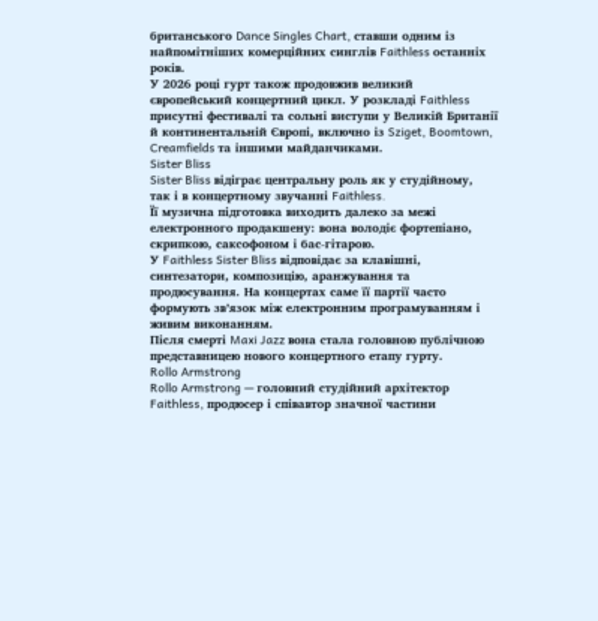британського Dance Singles Chart, ставши одним із найпомітніших комерційних синглів Faithless останніх років.
У 2026 році гурт також продовжив великий європейський концертний цикл. У розкладі Faithless присутні фестивалі та сольні виступи у Великій Британії й континентальній Європі, включно із Sziget, Boomtown, Creamfields та іншими майданчиками.
Sister Bliss
Sister Bliss відіграє центральну роль як у студійному, так і в концертному звучанні Faithless.
Її музична підготовка виходить далеко за межі електронного продакшену: вона володіє фортепіано, скрипкою, саксофоном і бас-гітарою.
У Faithless Sister Bliss відповідає за клавішні, синтезатори, композицію, аранжування та продюсування. На концертах саме її партії часто формують зв’язок між електронним програмуванням і живим виконанням.
Після смерті Maxi Jazz вона стала головною публічною представницею нового концертного етапу гурту.
Rollo Armstrong
Rollo Armstrong — головний студійний архітектор Faithless, продюсер і співавтор значної частини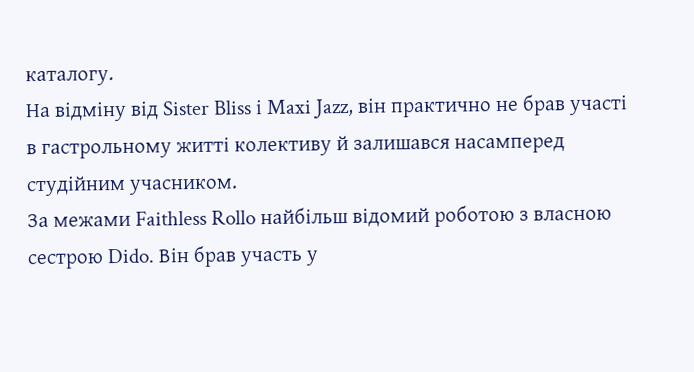каталогу.
На відміну від Sister Bliss і Maxi Jazz, він практично не брав участі в гастрольному житті колективу й залишався насамперед студійним учасником.
За межами Faithless Rollo найбільш відомий роботою з власною сестрою Dido. Він брав участь у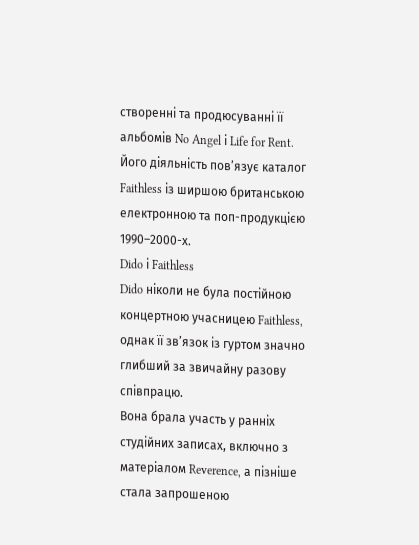створенні та продюсуванні її альбомів No Angel і Life for Rent.
Його діяльність пов’язує каталог Faithless із ширшою британською електронною та поп-продукцією 1990–2000-х.
Dido і Faithless
Dido ніколи не була постійною концертною учасницею Faithless, однак її зв’язок із гуртом значно глибший за звичайну разову співпрацю.
Вона брала участь у ранніх студійних записах, включно з матеріалом Reverence, а пізніше стала запрошеною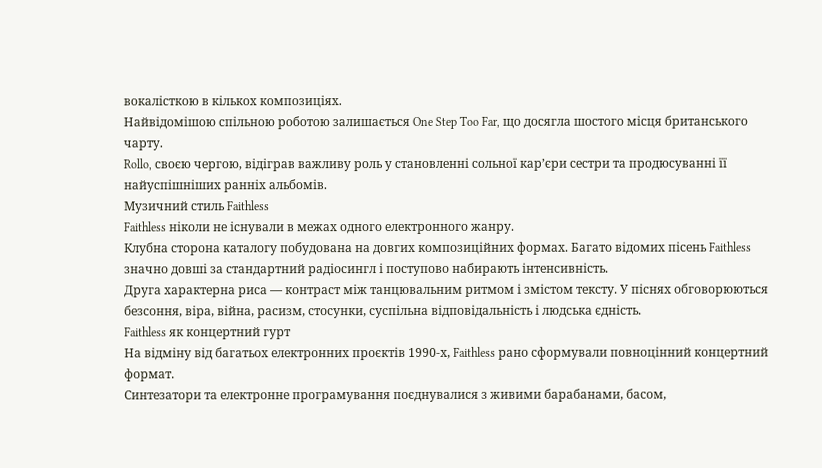вокалісткою в кількох композиціях.
Найвідомішою спільною роботою залишається One Step Too Far, що досягла шостого місця британського чарту.
Rollo, своєю чергою, відіграв важливу роль у становленні сольної кар’єри сестри та продюсуванні її найуспішніших ранніх альбомів.
Музичний стиль Faithless
Faithless ніколи не існували в межах одного електронного жанру.
Клубна сторона каталогу побудована на довгих композиційних формах. Багато відомих пісень Faithless значно довші за стандартний радіосингл і поступово набирають інтенсивність.
Друга характерна риса — контраст між танцювальним ритмом і змістом тексту. У піснях обговорюються безсоння, віра, війна, расизм, стосунки, суспільна відповідальність і людська єдність.
Faithless як концертний гурт
На відміну від багатьох електронних проєктів 1990-х, Faithless рано сформували повноцінний концертний формат.
Синтезатори та електронне програмування поєднувалися з живими барабанами, басом,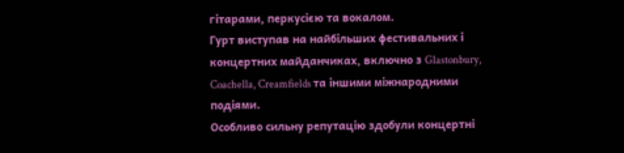гітарами, перкусією та вокалом.
Гурт виступав на найбільших фестивальних і концертних майданчиках, включно з Glastonbury, Coachella, Creamfields та іншими міжнародними подіями.
Особливо сильну репутацію здобули концертні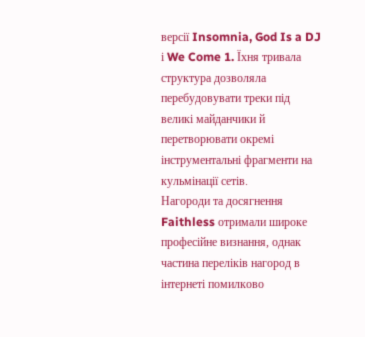версії Insomnia, God Is a DJ і We Come 1. Їхня тривала структура дозволяла перебудовувати треки під великі майданчики й перетворювати окремі інструментальні фрагменти на кульмінації сетів.
Нагороди та досягнення
Faithless отримали широке професійне визнання, однак частина переліків нагород в інтернеті помилково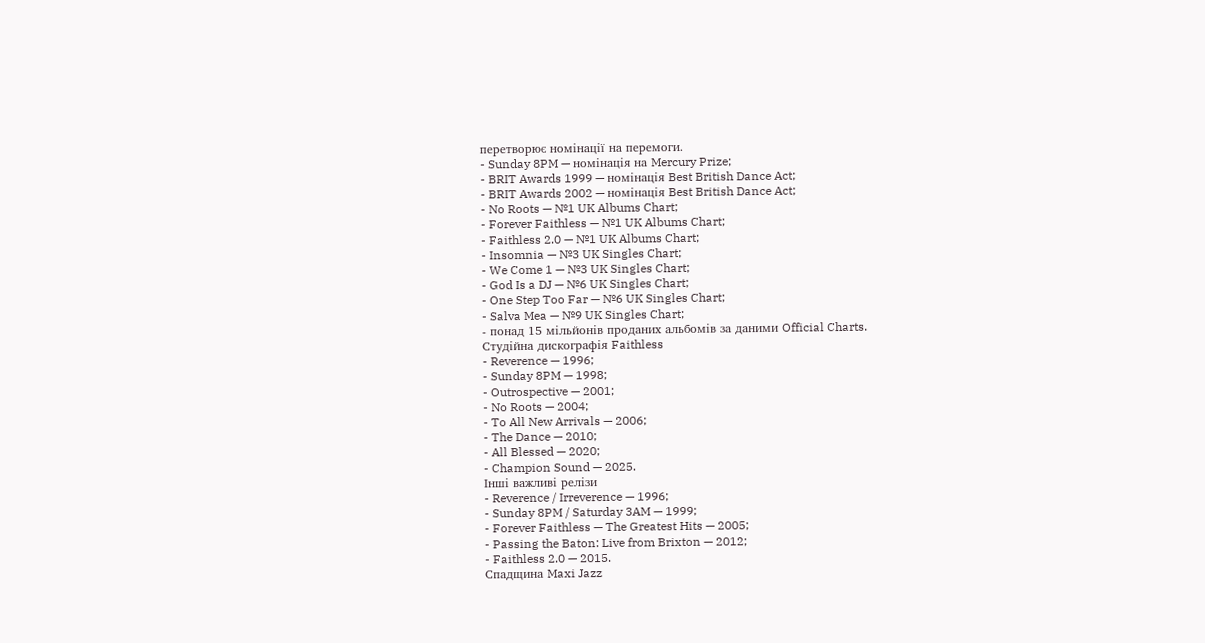перетворює номінації на перемоги.
- Sunday 8PM — номінація на Mercury Prize;
- BRIT Awards 1999 — номінація Best British Dance Act;
- BRIT Awards 2002 — номінація Best British Dance Act;
- No Roots — №1 UK Albums Chart;
- Forever Faithless — №1 UK Albums Chart;
- Faithless 2.0 — №1 UK Albums Chart;
- Insomnia — №3 UK Singles Chart;
- We Come 1 — №3 UK Singles Chart;
- God Is a DJ — №6 UK Singles Chart;
- One Step Too Far — №6 UK Singles Chart;
- Salva Mea — №9 UK Singles Chart;
- понад 15 мільйонів проданих альбомів за даними Official Charts.
Студійна дискографія Faithless
- Reverence — 1996;
- Sunday 8PM — 1998;
- Outrospective — 2001;
- No Roots — 2004;
- To All New Arrivals — 2006;
- The Dance — 2010;
- All Blessed — 2020;
- Champion Sound — 2025.
Інші важливі релізи
- Reverence / Irreverence — 1996;
- Sunday 8PM / Saturday 3AM — 1999;
- Forever Faithless — The Greatest Hits — 2005;
- Passing the Baton: Live from Brixton — 2012;
- Faithless 2.0 — 2015.
Спадщина Maxi Jazz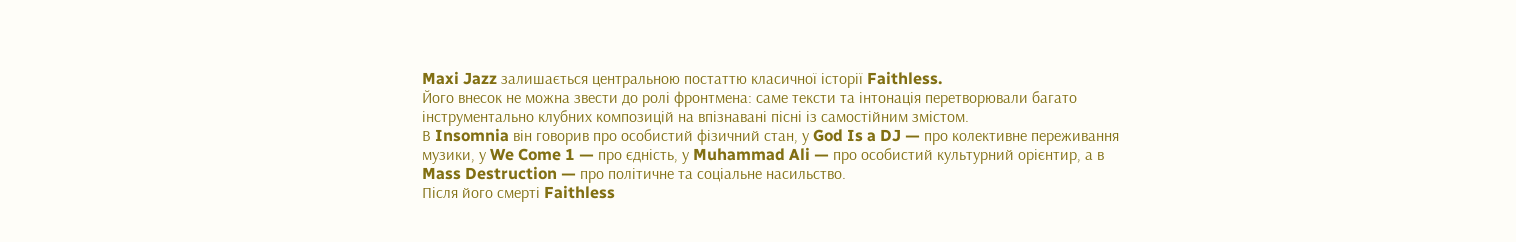Maxi Jazz залишається центральною постаттю класичної історії Faithless.
Його внесок не можна звести до ролі фронтмена: саме тексти та інтонація перетворювали багато інструментально клубних композицій на впізнавані пісні із самостійним змістом.
В Insomnia він говорив про особистий фізичний стан, у God Is a DJ — про колективне переживання музики, у We Come 1 — про єдність, у Muhammad Ali — про особистий культурний орієнтир, а в Mass Destruction — про політичне та соціальне насильство.
Після його смерті Faithless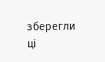зберегли ці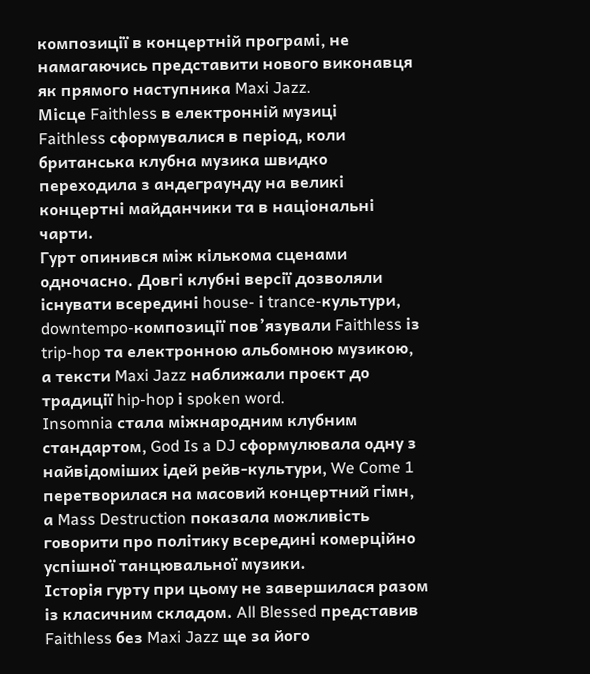композиції в концертній програмі, не намагаючись представити нового виконавця як прямого наступника Maxi Jazz.
Місце Faithless в електронній музиці
Faithless сформувалися в період, коли британська клубна музика швидко переходила з андеграунду на великі концертні майданчики та в національні чарти.
Гурт опинився між кількома сценами одночасно. Довгі клубні версії дозволяли існувати всередині house- і trance-культури, downtempo-композиції пов’язували Faithless із trip-hop та електронною альбомною музикою, а тексти Maxi Jazz наближали проєкт до традиції hip-hop і spoken word.
Insomnia стала міжнародним клубним стандартом, God Is a DJ сформулювала одну з найвідоміших ідей рейв-культури, We Come 1 перетворилася на масовий концертний гімн, а Mass Destruction показала можливість говорити про політику всередині комерційно успішної танцювальної музики.
Історія гурту при цьому не завершилася разом із класичним складом. All Blessed представив Faithless без Maxi Jazz ще за його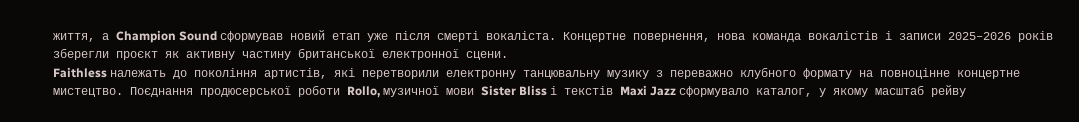життя, а Champion Sound сформував новий етап уже після смерті вокаліста. Концертне повернення, нова команда вокалістів і записи 2025–2026 років зберегли проєкт як активну частину британської електронної сцени.
Faithless належать до покоління артистів, які перетворили електронну танцювальну музику з переважно клубного формату на повноцінне концертне мистецтво. Поєднання продюсерської роботи Rollo, музичної мови Sister Bliss і текстів Maxi Jazz сформувало каталог, у якому масштаб рейву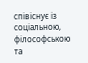співіснує із соціальною, філософською та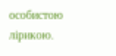особистою лірикою.